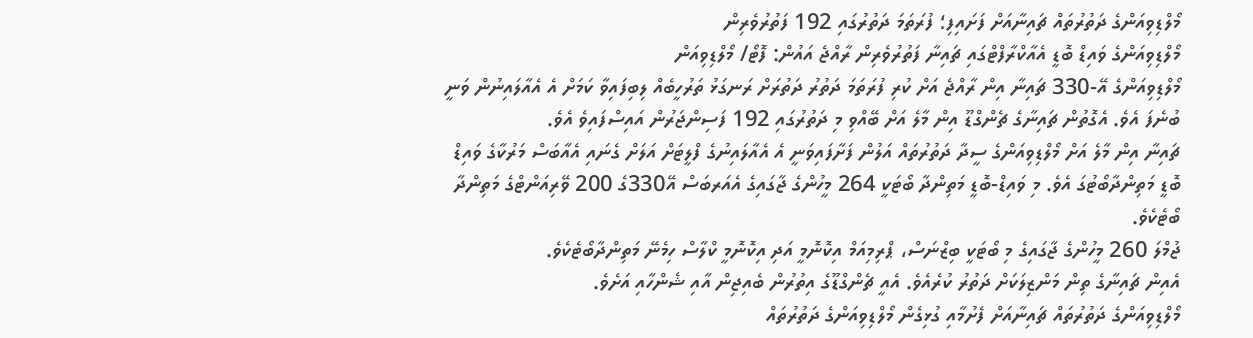މޯލްޑިވިއަންގެ ދަތުރުތައް ޗައިނާއަށް ފަށައިފި؛ ފުރަތަމަ ދަތުރުގައި 192 ފަތުރުވެރިން
މޯލްޑިވިއަންގެ ވައިޑް ބޮޑީ އެއާކްރާފްޓްގައި ޗައިނާ ފަތުރުވެރިން ރާއްޖެ އައުން: ފޮޓޯ/ މޯލްޑިވިއަން
މޯލްޑިވިއަންގެ އޭ-330 ޗައިނާ އިން ރާއްޖެ އަށް ކުރި ފުރަތަމަ ދަތުރު ދަތުރަށް ރަނގަޅު ތަރުހީބެއް ލިބިފައިވާ ކަމަށް އެ އެއާލައިނުން ވަނީ ބުނެފަ އެވެ. އެގޮތުން ޗައިނާގެ ޗެންގްޑޫ އިން މާލެ އަށް ބޭއްވި މި ދަތުރުގައި 192 ފަސިންޖަރުން އައިސްފައިވެ އެވެ.
ޗައިނާ އިން މާލެ އަށް މޯލްޑިވިއަންގެ ސީދާ ދަތުރުތައް އަލުން ފަށާފައިވަނީ އެ އެއާލައިނުގެ ފްލީޓަށް އަލަށް ގެނައި އެއާބަސް މަރުކާގެ ވައިޑް ބޮޑީ މަތިންދާބޯޓުގަ އެވެ. މި ވައިޑް-ބޮޑީ މަތިންދާ ބޯޓަކީ 264 މީހުންގެ ޖާގައިގެ އެއަރބަސް އޭ330ގެ 200 ވޭރިއަންޓްގެ މަތިންދާ ބޯޓެކެވެ.
ޖުމްލަ 260 މީހުންގެ ޖާގައިގެ މި ބޯޓަކީ ބިޒްނަސް، ޕްރިމިއަމް އިކޮނޮމީ އަދި އިކޮނޮމީ ކްލާސް ހިމެނޭ މަތިންދާބޯޓެކެވެ.
އެއިން ޗައިނާގެ ތިން މަންޒިލަކަށް ދަތުރު ކުރެއެވެ. އެއީ ޗެންގްޑޫގެ އިތުރުން ބެއިޖިން އާއި ޝެންހާއި އަށެވެ.
މޯލްޑިވިއަންގެ ދަތުރުތައް ޗައިނާއަށް ފެށުމާއި ގުޅިގެން މޯލްޑިވިއަންގެ ދަތުރުތައް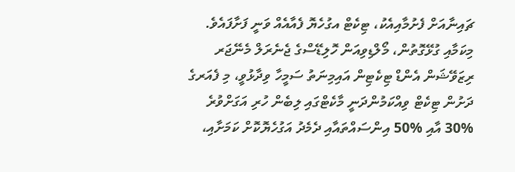ޗައިނާއަށް ފެށުމާއިއެކު، ޓިކެޓް އގުހެޔޮ ފެއާއެއް ވަނީ ފަށާފައެވެ.
މިކަމާއި ގުޅޭގޮތުން، މޯލްޑިވިއަން ހޮލިޑޭސްގެ ޖެނެރަލް މެނޭޖަރ ރިޒަވޭޝަން އެންޑް ޓިކެޓިން އައިމިނަތު ސަމީހާ ވިދާޅުވީ، މި ފެއަރގެ ދަށުން ޓިކެޓް ވިއްކަމުންދަނީ މާކެޓްގައި ލިބެން ހުރި އަގަށްވުރެ  %30 އާއި %50 އިންސައްތައާއި ދެމެދު އަގުހެޔޮކޮށް ކަމަށާއި،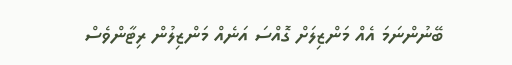ބޭނުންނަމަ އެއް މަންޒިލަށް ގޮއްސަ އަނެއް މަންޒިލުން ރިޓާންވެސް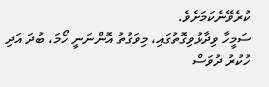ކުރެވޭނެކަމަށެވެ.
ސަމީހާ ވިދާޅުވިގޮތުގައި، މިވަގުތު އޮންނަނީ ހޯމަ، ބުދަ އަދި ހުކުރު ދުވަސް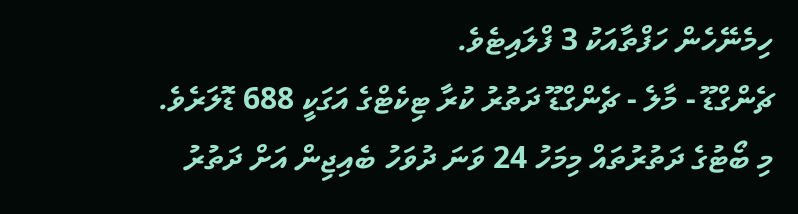ހިމެނޭހެން ހަފްތާއަކު 3 ފްލައިޓެވެ.
ޗެންގްޑޫ - މާލެ - ޗެންގްޑޫ ދަތުރު ކުރާ ޓިކެޓްގެ އަގަކީ 688 ޑޮލަރެވެ.
މި ބޯޓުގެ ދަތުރުތައް މިމަހު 24 ވަނަ ދުވަހު ބެއިޖިން އަށް ދަތުރު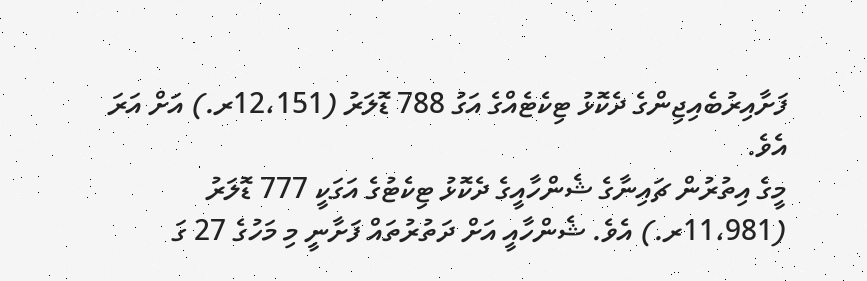ފަށާއިރުބެއިޖިންގެ ދެކޮޅު ޓިކެޓެއްގެ އަގު 788 ޑޮލަރު (12،151ރ.) އަށް އަރަ އެވެ.
މީގެ އިތުރުން ޗައިނާގެ ޝެންހާއީގެ ދެކޮޅު ޓިކެޓުގެ އަގަކީ 777 ޑޮލަރު (11،981ރ.) އެވެ. ޝެންހާއީ އަށް ދަތުރުތައް ފަށާނީ މި މަހުގެ 27 ގަ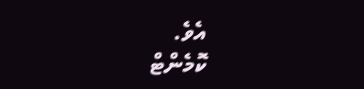އެވެ.
ކޮމެންޓް